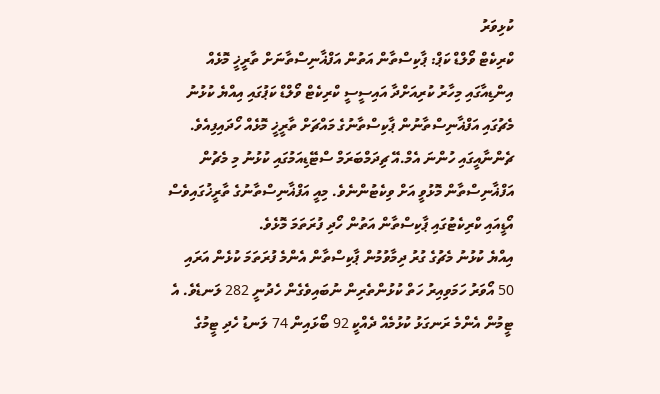ކުޅިވަރު
ކްރިކެޓް ވޯލްޑް ކަޕް: ޕާކިސްތާން އަތުން އަފްޣާނިސްތާނަށް ތާރީޚީ މޮޅެއް
އިންޑިއާގައި މިހާރު ކުރިއަށްދާ އައިސީސީ ކްރިކެޓް ވޯލްޑް ކަޕުގައި އިއްޔެ ކުޅުނު މެޗުގައި އަފްޣާނިސްތާނުން ޕާކިސްތާނުގެ މައްޗަށް ތާރީޚީ މޮޅެއް ހޯދައިފިއެވެ.
ޗެންނާއީގައި ހުންނަ އެމް.އޭ ޗިދަމްބަރަމް ސްޓޭޑިއަމުގައި ކުޅުނު މި މެޗުން އަފްޣާނިސްތާން މޮޅުވީ އަށް ވިކެޓުންނެވެ. މިއީ އަފްޣާނިސްތާނުގެ ތާރީޚުގައިވެސް އޯޑީއައި ކްރިކެޓުގައި ޕާކިސްތާން އަތުން ހޯދި ފުރަތަމަ މޮޅެވެ.
އިއްޔެ ކުޅުނު މެޗުގެ ގުރު ދިމާވުމުން ޕާކިސްތާން އެންމެ ފުރަތަމަ ކުޅެން އަރައި 50 އޯވަރު ހަމަވިއިރު ހަތް ކުޅުންތެރިން ނުބައިވެގެން ހެދުނީ 282 ލަނޑެވެ. އެ ޓީމުން އެންމެ ރަނގަޅު ކުޅުމެއް ދެއްކީ 92 ބޯޅައިން 74 ލަނޑު ހެދި ޓީމުގެ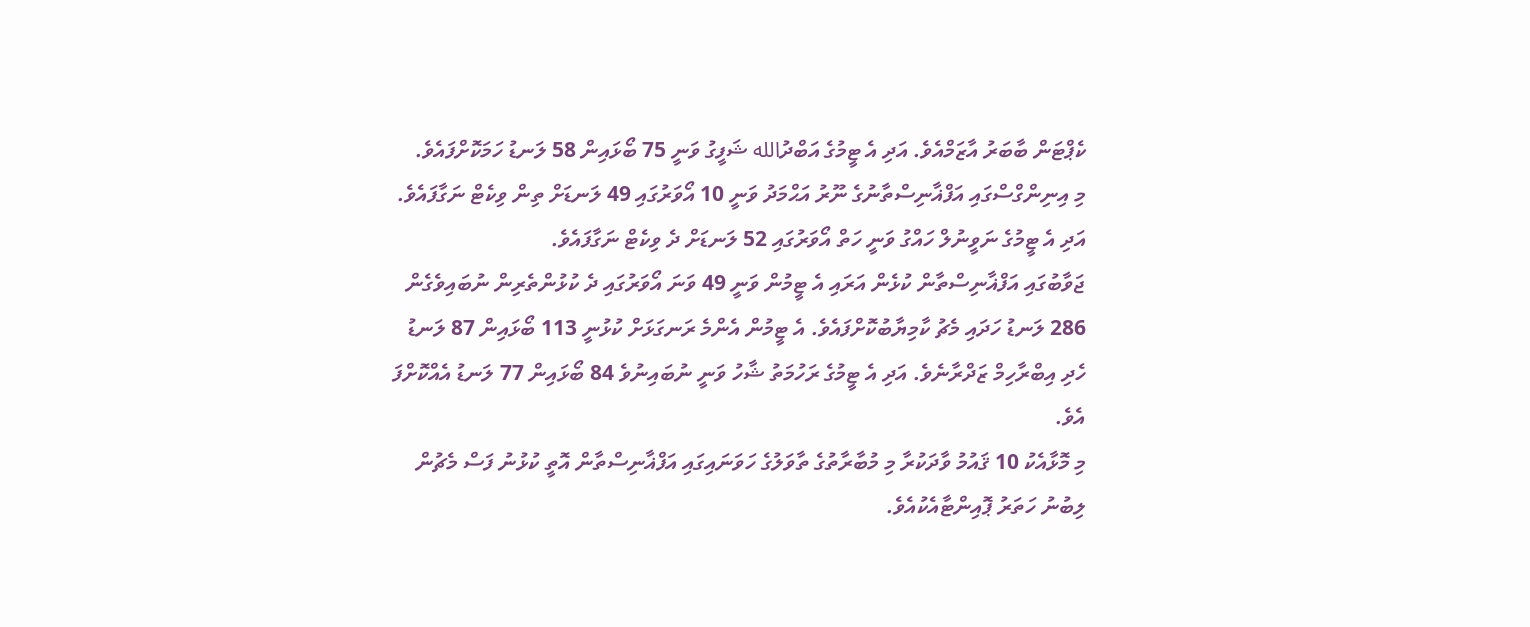ކެޕްޓަން ބާބަރު އާޒަމްއެވެ. އަދި އެ ޓީމުގެ އަބްދުالله ޝަފީގު ވަނީ 75 ބޯޅައިން 58 ލަނޑު ހަމަކޮށްފައެވެ.
މި އިނިންގްސްގައި އަފްޣާނިސްތާނުގެ ނޫރު އަޙްމަދު ވަނީ 10 އޯވަރުގައި 49 ލަނޑަށް ތިން ވިކެޓް ނަގާފައެވެ. އަދި އެ ޓީމުގެ ނަވީނުލް ހައްގު ވަނީ ހަތް އޯވަރުގައި 52 ލަނޑަށް ދެ ވިކެޓް ނަގާފައެވެ.
ޖަވާބުގައި އަފްޣާނިސްތާން ކުޅެން އަރައި އެ ޓީމުން ވަނީ 49 ވަނަ އޯވަރުގައި ދެ ކުޅުންތެރިން ނުބައިވެގެން 286 ލަނޑު ހަދައި މެޗު ކާމިޔާބުކޮށްފައެވެ. އެ ޓީމުން އެންމެ ރަނގަޅަށް ކުޅުނީ 113 ބޯޅައިން 87 ލަނޑު ހެދި އިބްރާހިމް ޒަދްރާނެވެ. އަދި އެ ޓީމުގެ ރަހުމަތު ޝާހު ވަނީ ނުބައިނުވެ 84 ބޯޅައިން 77 ލަނޑު އެއްކޮށްފަ އެވެ.
މި މޮޅާއެކު 10 ޤައުމު ވާދަކުރާ މި މުބާރާތުގެ ތާވަލުގެ ހަވަނައިގައި އަފްޣާނިސްތާން އޮތީ ކުޅުނު ފަސް މެޗުން ލިބުނު ހަތަރު ޕޮއިންޓާއެކުއެވެ.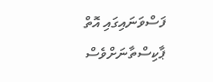ފަސްވަނައިގައި އޮތް ޕާކިސްތާނަށްވެސް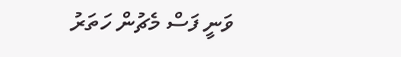ވަނީ ފަސް މެޗުން ހަތަރު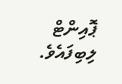ޕޮއިންޓް ލިބިފައެވެ.